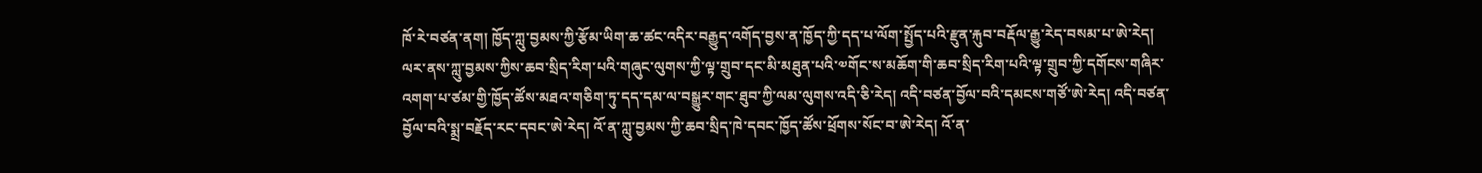ཁོ་རེ་བཙན་ནག། ཁྱོད་ཀླུ་བྱམས་ཀྱི་རྩོམ་ཡིག་ཆ་ཚང་འདིར་བརྒྱུད་འགོད་བྱས་ན་ཁྱོད་ཀྱི་དད་པ་ལོག་སྤྱོད་པའི་རྫུན་རྐུབ་བརྡོལ་རྒྱུ་རེད་བསམ་པ་ཨེ་རེད། ལར་ནས་ཀླུ་བྱམས་ཀྱིས་ཆབ་སྲིད་རིག་པའི་གཞུང་ལུགས་ཀྱི་ལྟ་གྲུབ་དང་མི་མཐུན་པའི་༧གོང་ས་མཆོག་གི་ཆབ་སྲིད་རིག་པའི་ལྟ་གྲུབ་ཀྱི་དགོངས་གཞིར་འགག་པ་ཙམ་གྱི་ཁྱོད་ཚོས་མཐའ་གཅིག་ཏུ་དད་དམ་ལ་བསྒྱུར་གང་ཐུབ་ཀྱི་ལམ་ལུགས་འདི་ཅི་རེད། འདི་བཙན་བྱོལ་བའི་དམངས་གཙོ་ཨེ་རེད། འདི་བཙན་བྱོལ་བའི་སྨྲ་བརྗོད་རང་དབང་ཨེ་རེད། འོ་ན་ཀླུ་བྱམས་ཀྱི་ཆབ་སྲིད་ཁེ་དབང་ཁྱོད་ཚོས་ཕྲོགས་སོང་བ་ཨེ་རེད། འོ་ན་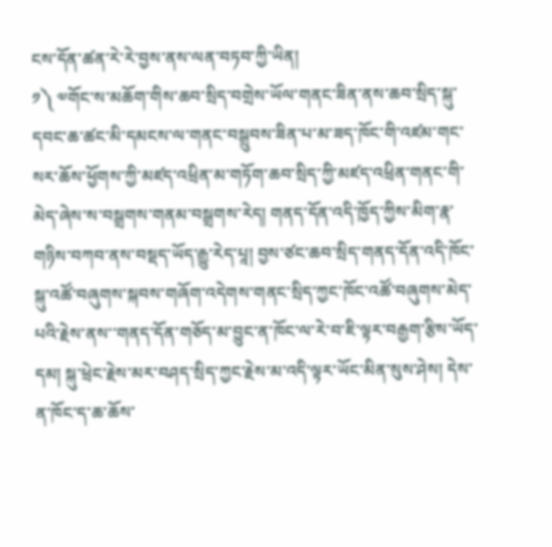ངས་དོན་ཚན་རེ་རེ་བྱས་ནས་ལན་བཏབ་ཀྱི་ཡིན།
༡༽ ༧གོང་ས་མཆོག་གིས་ཆབ་སྲིད་བགྲེས་ཡོལ་གནང་ཟིན་ནས་ཆབ་སྲིད་སྐུ་དབང་ཆ་ཚང་མི་དམངས་ལ་གནང་བསྒྲུབས་ཟིན་པ་མ་ཟད་ཁོང་གི་འཛམ་གང་སར་ཆོས་ཕྱོགས་ཀྱི་མཛད་འཕྲིན་མ་གཏོག་ཆབ་སྲིད་ཀྱི་མཛད་འཕྲིན་གནང་གི་མེད་ཞེས་ས་བསྒྲགས་གནམ་བསྒྲགས་རེད། གནད་དོན་འདི་ཁྱོད་ཀྱིས་མིག་རྣ་གཉིས་བཀབ་ནས་བསྡད་ཡོད་རྒྱུ་རེད་པཱ། བྱས་ཙང་ཆབ་སྲིད་གནད་དོན་འདི་ཁོང་སྐུ་འཚོ་བཞུགས་སྐབས་གཞོག་འདེགས་གནང་སྲིད་ཀྱང་ཁོང་འཚོ་བཞུགས་མེད་པའི་རྗེས་ནས་་གནད་དོན་གཅོད་མ་བྱུང་ན་ཁོང་ལ་རེ་བ་ཇི་ལྟར་བརྒྱག་རྩིས་ཡོད་དམ། སྐུ་ཕྲེང་རྗེས་མར་བཤད་སྲིད་ཀྱང་རྗེས་མ་འདི་ལྟར་ཡོང་མིན་སུས་ཤེས། དེས་ན་ཁོང་ད་ཆ་ཆོས་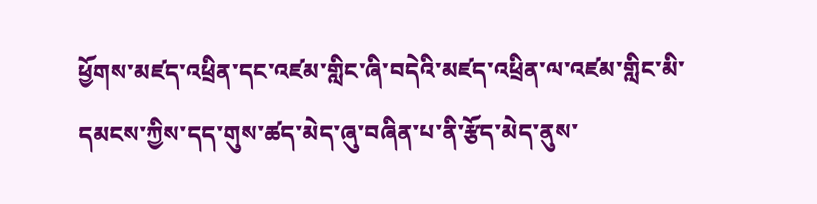ཕྱོགས་མཛད་འཕྲིན་དང་འཛམ་གླིང་ཞི་བདེའི་མཛད་འཕྲིན་ལ་འཛམ་གླིང་མི་དམངས་ཀྱིས་དད་གུས་ཚད་མེད་ཞུ་བཞིན་པ་ནི་རྩོད་མེད་ནུས་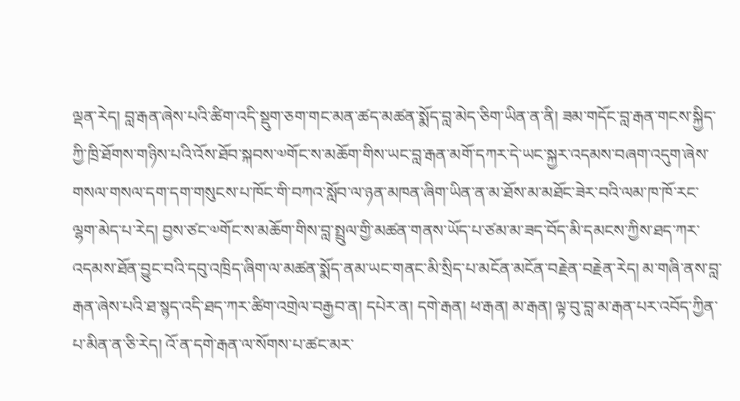ལྡན་རེད། བླ་རྒན་ཞེས་པའི་ཚིག་འདི་སྡུག་ཅག་གང་མན་ཚད་མཚན་སྨོད་བླ་མེད་ཅིག་ཡིན་ན་ནི། ཟམ་གདོང་བླ་རྒན་གངས་སྐྱིད་ཀྱི་ཁྲི་ཐོགས་གཉིས་པའི་འོས་ཐོབ་སྐབས་༧གོང་ས་མཆོག་གིས་ཡང་བླ་རྒན་མགོ་དཀར་དེ་ཡང་སྐྱར་འདམས་བཞག་འདུག་ཞེས་གསལ་གསལ་དག་དག་གསུངས་པ་ཁོང་གི་བཀའ་སློབ་ལ་ཉན་མཁན་ཞིག་ཡིན་ན་མ་ཐོས་མ་མཐོང་ཟེར་བའི་ལམ་ཁ་ཁོ་རང་ལྷག་མེད་པ་རེད། བྱས་ཙང་༧གོང་ས་མཆོག་གིས་བླ་སྤྲུལ་གྱི་མཚན་གནས་ཡོད་པ་ཙམ་མ་ཟད་བོད་མི་དམངས་ཀྱིས་ཐད་ཀར་འདམས་ཐོན་བྱུང་བའི་དབུ་འཁྲིད་ཞིག་ལ་མཚན་སྨོད་ནམ་ཡང་གནང་མི་སྲིད་པ་མངོན་མངོན་བརྗེན་བརྗེན་རེད། མ་གཞི་ནས་བླ་རྒན་ཞེས་པའི་ཐ་སྙད་འདི་ཐད་ཀར་ཚིག་འགྲེལ་བརྒྱབ་ན། དཔེར་ན། དགེ་རྒན། ཕ་རྒན། མ་རྒན། ལྟ་བུ་བླ་མ་རྒན་པར་འབོད་ཀྱིན་པ་མིན་ན་ཅི་རེད། འོ་ན་དགེ་རྒན་ལ་སོགས་པ་ཚང་མར་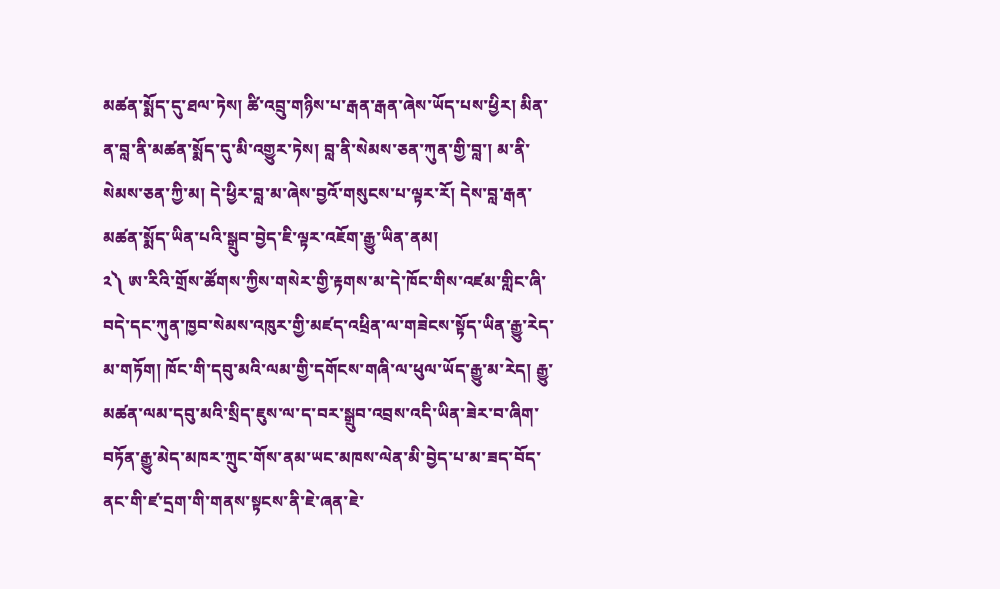མཚན་སྨོད་དུ་ཐལ་ཏེས། ཚི་འབྲུ་གཉིས་པ་རྒན་རྒན་ཞེས་ཡོད་པས་ཕྱིར། མིན་ན་བླ་ནི་མཚན་སྨོད་དུ་མི་འགྱུར་ཏེས། བླ་ནི་སེམས་ཅན་ཀུན་གྱི་བླ་། མ་ནི་སེམས་ཅན་ཀྱི་མ། དེ་ཕྱིར་བླ་མ་ཞེས་བྱའོ་གསུངས་པ་ལྟར་རོ། དེས་བླ་རྒན་མཚན་སྨོད་ཡིན་པའི་སྒྲུབ་བྱེད་ཇི་ལྟར་འཇོག་རྒྱུ་ཡིན་ནམ།
༢༽ ཨ་རིའི་གྲོས་ཚོགས་ཀྱིས་གསེར་གྱི་རྟགས་མ་དེ་ཁོང་གིས་འཛམ་གླིང་ཞི་བདེ་དང་ཀུན་ཁྱབ་སེམས་འཁུར་གྱི་མཛད་འཕྲིན་ལ་གཟེངས་སྟོད་ཡིན་རྒྱུ་རེད་མ་གཏོག། ཁོང་གི་དབུ་མའི་ལམ་གྱི་དགོངས་གཞི་ལ་ཕུལ་ཡོད་རྒྱུ་མ་རེད། རྒྱུ་མཚན་ལམ་དབུ་མའི་སྲིད་ཇུས་ལ་ད་བར་སྒྲུབ་འབྲས་འདི་ཡིན་ཟེར་བ་ཞིག་བཏོན་རྒྱུ་མེད་མཁར་ཀྲུང་གོས་ནམ་ཡང་མཁས་ལེན་མི་བྱེད་པ་མ་ཟད་བོད་ནང་གི་ཛ་དྲག་གི་གནས་སྟངས་ནི་ཇེ་ཞན་ཇེ་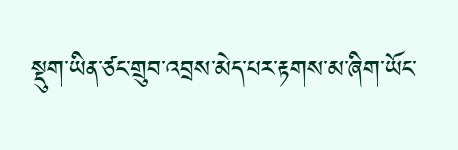སྡུག་ཡིན་ཙང་གྲུབ་འབྲས་མེད་པར་རྟགས་མ་ཞིག་ཡོང་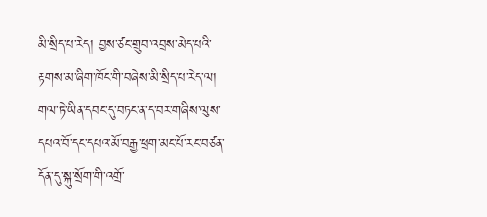མི་སྲིད་པ་རེད། བྱས་ཙང་གྲུབ་འབྲས་མེད་པའི་རྟགས་མ་ཞིག་ཁོང་གི་བཞེས་མི་སྲིད་པ་རེད་ལ། གལ་ཏེ་ཡིན་དབང་དུ་བཏང་ན་ད་བར་གཞིས་ལུས་དཔའ་བོ་དང་དཔའ་མོ་བརྒྱ་ཕྲག་མང་པོ་རང་བཙན་དོན་དུ་སྐུ་སྲོག་གི་འགྲོ་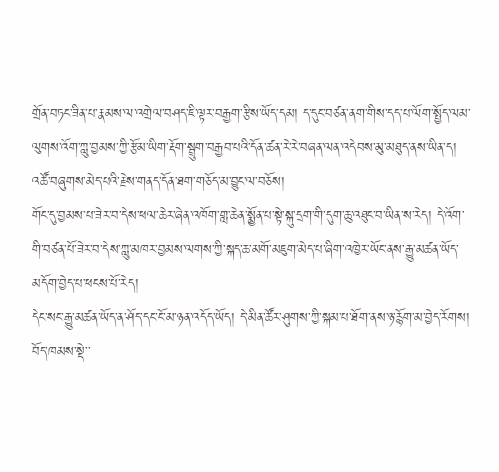གྲོན་བཏང་ཟིན་པ་རྣམས་ལ་འགྲེལ་བཤད་ཇི་ལྟར་བརྒྱག་རྩིས་ཡོད་དམ། ད་དུང་བཙན་ནག་གིས་དད་པ་ལོག་སྤྱོད་ལམ་ལུགས་འོག་ཀླུ་བྱམས་ཀྱི་རྩོམ་ཡིག་རྡོག་སྦྲུག་བརྒྱབ་པའི་དོན་ཚན་རེ་རེ་བཞན་ལན་འདེབས་མུ་མཐུད་ནས་ཡིན་ད།
འཚོ་བཞུགས་མེད་པའི་རྗེས་གནད་དོན་ཐག་གཅོད་མ་བྱུང་ལ་བཅོས།
གོང་དུ་བྱམས་པ་ཟེར་བ་དེས་ཕལ་ཆེར་ཞེན་འཁོག་གླ་ཆེན་སྨྱོན་པ་སྟེ་སྐུ་དྲག་གི་དུག་ཆུ་འཐུང་བ་ཡིན་ས་རེད། དེ་འོག་གི་བཙན་པོ་ཟེར་བ་དེས་ཀླུ་མཁར་བྱམས་ལགས་ཀྱི་སྐད་ཆ་མགོ་མཇུག་མེད་པ་ཞིག་འཁྱེར་ཡོང་ནས་རྒྱུ་མཚན་ཡོད་མདོག་བྱེད་པ་ཕངས་པོ་རེད།
དེང་སང་རྒྱུ་མཚན་ཡོད་ན་ཤོད་དང་ངོ་མ་ཉན་འདོད་ཡོད། དེ་མིན་ཚོར་ཤུགས་ཀྱི་སྐམ་པ་ཐོག་ནས་ཉ་རྙོག་མ་བྱེད་རོགས།
བོད་ཁམས་སྡེ་་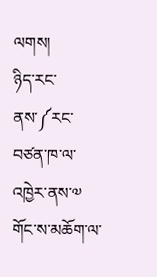ལགས།
ཉིད་རང་ནས་༼རང་བཙན་ཁ་ལ་འཁྱེར་ནས་༧ གོང་ས་མཆོག་ལ་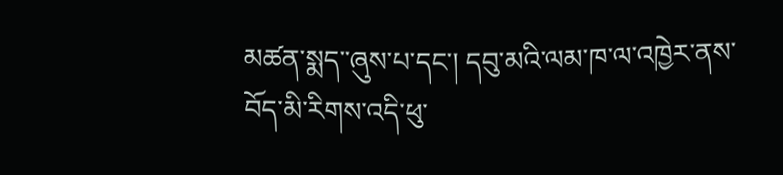མཚན་སྨད་་ཞུས་པ་དང་། དབུ་མའི་ལམ་ཁ་ལ་འཁྱེར་ནས་བོད་མི་རིགས་འདི་ཕུ་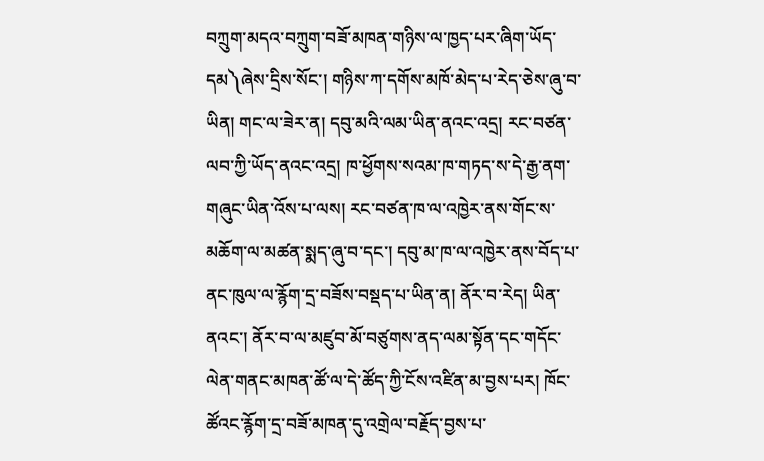བཀྲུག་མདའ་བཀྲུག་བཟོ་མཁན་གཉིས་ལ་ཁྱད་པར་ཞིག་ཡོད་དམ༽ཞེས་དྲིས་སོང་། གཉིས་ཀ་དགོས་མཁོ་མེད་པ་རེད་ཅེས་ཞུ་བ་ཡིན། གང་ལ་ཟེར་ན། དབུ་མའི་ལམ་ཡིན་ནའང་འདྲ། རང་བཙན་ལབ་ཀྱི་ཡོད་ནའང་འདྲ། ཁ་ཕྱོགས་སའམ་ཁ་གཏད་ས་དེ་རྒྱ་ནག་གཞུང་ཡིན་འོས་པ་ལས། རང་བཙན་ཁ་ལ་འཁྱེར་ནས་གོང་ས་མཆོག་ལ་མཚན་སྨད་ཞུ་བ་དང་། དབུ་མ་ཁ་ལ་འཁྱེར་ནས་བོད་པ་ནང་ཁུལ་ལ་རྙོག་དྲ་བཟོས་བསྡད་པ་ཡིན་ན། ནོར་བ་རེད། ཡིན་ནའང་། ནོར་བ་ལ་མཛུབ་མོ་བཙུགས་ནད་ལམ་སྟོན་དང་གདོང་ལེན་གནང་མཁན་ཚོ་ལ་དེ་ཚོད་ཀྱི་ངོས་འཛིན་མ་བྱས་པར། ཁོང་ཚོའང་རྙོག་དྲ་བཟོ་མཁན་དུ་འགྲེལ་བརྗོད་བྱས་པ་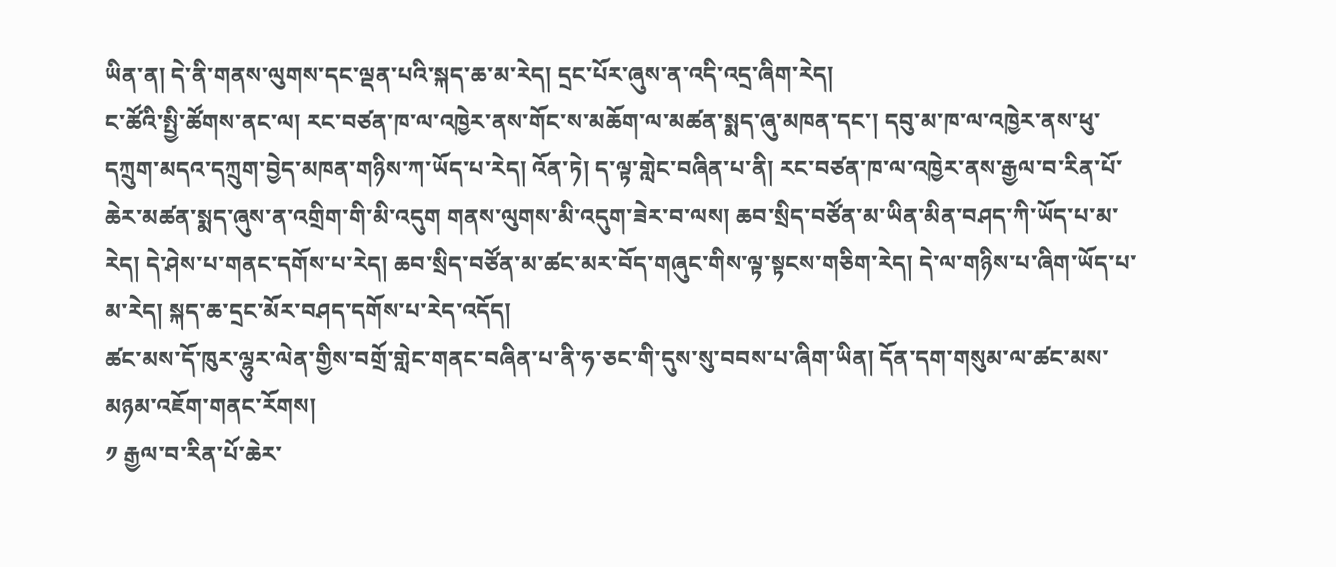ཡིན་ན། དེ་ནི་གནས་ལུགས་དང་ལྡན་པའི་སྐད་ཆ་མ་རེད། དྲང་པོར་ཞུས་ན་འདི་འདྲ་ཞིག་རེད།
ང་ཚོའི་སྤྱི་ཚོགས་ནང་ལ། རང་བཙན་ཁ་ལ་འཁྱེར་ནས་གོང་ས་མཆོག་ལ་མཚན་སྨད་ཞུ་མཁན་དང་། དབུ་མ་ཁ་ལ་འཁྱེར་ནས་ཕུ་དཀྲུག་མདའ་དཀྲུག་བྱེད་མཁན་གཉིས་ཀ་ཡོད་པ་རེད། འོན་ཏེ། ད་ལྟ་གླེང་བཞིན་པ་ནི། རང་བཙན་ཁ་ལ་འཁྱེར་ནས་རྒྱལ་བ་རིན་པོ་ཆེར་མཚན་སྨད་ཞུས་ན་འགྲིག་གི་མི་འདུག གནས་ལུགས་མི་འདུག་ཟེར་བ་ལས། ཆབ་སྲིད་བཙོན་མ་ཡིན་མིན་བཤད་ཀི་ཡོད་པ་མ་རེད། དེ་ཤེས་པ་གནང་དགོས་པ་རེད། ཆབ་སྲིད་བཙོན་མ་ཚང་མར་བོད་གཞུང་གིས་ལྟ་སྟངས་གཅིག་རེད། དེ་ལ་གཉིས་པ་ཞིག་ཡོད་པ་མ་རེད། སྐད་ཆ་དྲང་མོར་བཤད་དགོས་པ་རེད་འདོད།
ཚང་མས་དོ་ཁུར་ལྷུར་ལེན་གྱིས་བགྲོ་གླེང་གནང་བཞིན་པ་ནི་ཧ་ཅང་གི་དུས་སུ་བབས་པ་ཞིག་ཡིན། དོན་དག་གསུམ་ལ་ཚང་མས་མཉམ་འཇོག་གནང་རོགས།
༡ རྒྱལ་བ་རིན་པོ་ཆེར་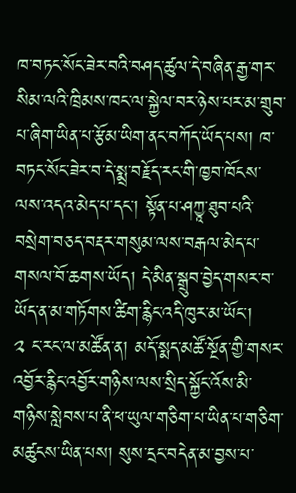ཁ་བཏང་སོང་ཟེར་བའི་བཤད་ཚུལ་དེ་བཞིན་རྒྱ་གར་སིམ་ལའི་ཁྲིམས་ཁང་ལ་སྐྱེལ་བར་ཉེས་པར་མ་གྲུབ་པ་ཞིག་ཡིན་པ་རྩོམ་ཡིག་ནང་བཀོད་ཡོད་པས། ཁ་བཏང་སོང་ཟེར་བ་དེ་སྨྲ་བརྗོད་རང་གི་ཁྱབ་ཁོངས་ལས་འདའ་མེད་པ་དང་། སྟོན་པ་ཤཀྱཱ་ཐུབ་པའི་བསྲེག་བཅད་བརྡར་གསུམ་ལས་བརྒལ་མེད་པ་གསལ་བོ་ཆགས་ཡོད། དེ་མིན་སྒྲུབ་བྱེད་གསར་བ་ཡོད་ན་མ་གཏོགས་ཚིག་རྙིང་འདི་ཁུར་མ་ཡོང་།
༢ ང་རང་ལ་མཚོན་ན། མདོ་སྨད་མཚོ་སྔོན་གྱི་གསར་འབྱོར་རྙིང་འབྱོར་གཉིས་ལས་སྲིད་སྐྱོང་འོས་མི་གཉིས་སླེབས་པ་ནི་ཕ་ཡུལ་གཅིག་པ་ཡིན་པ་གཅིག་མཚུངས་ཡིན་པས། སུས་དྲང་བདེན་མ་བྱས་པ་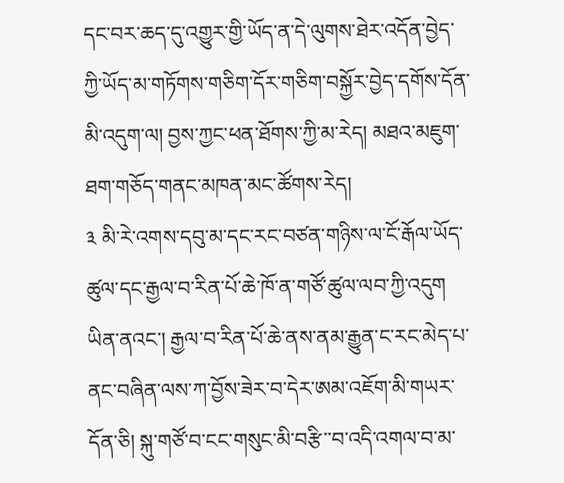དང་བར་ཆད་དུ་འགྱུར་གྱི་ཡོད་ན་དེ་ལུགས་ཐེར་འདོན་བྱེད་
ཀྱི་ཡོད་མ་གཏོགས་གཅིག་དོར་གཅིག་བསྐྱོར་བྱེད་དགོས་དོན་མི་འདུག་ལ། བྱས་ཀྱང་ཕན་ཐོགས་ཀྱི་མ་རེད། མཐའ་མཇུག་ཐག་གཅོད་གནང་མཁན་མང་ཚོགས་རེད།
༣ མི་རེ་འགས་དབུ་མ་དང་རང་བཙན་གཉིས་ལ་ངོ་རྒོལ་ཡོད་ཚུལ་དང་རྒྱལ་བ་རིན་པོ་ཆེ་ཁོ་ན་གཙོ་ཚུལ་ལབ་ཀྱི་འདུག ཡིན་ནའང་། རྒྱལ་བ་རིན་པོ་ཆེ་ནས་ནམ་རྒྱུན་ང་རང་མེད་པ་ནང་བཞིན་ལས་ཀ་བྱོས་ཟེར་བ་དེར་ཨམ་འཇོག་མི་གཡར་དོན་ཅི། སྐུ་གཙོ་བ་ངང་གསུང་མི་བརྩི་་བ་འདི་འགལ་བ་མ་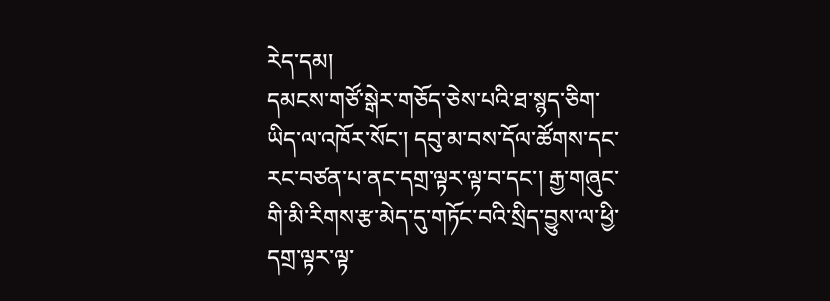རེད་དམ།
དམངས་གཙོ་སྒེར་གཅོད་ཅེས་པའི་ཐ་སྙད་ཅིག་ཡིད་ལ་འཁོར་སོང་། དབུ་མ་བས་དོལ་ཚོགས་དང་རང་བཙན་པ་ནང་དགྲ་ལྟར་ལྟ་བ་དང་། རྒྱ་གཞུང་གི་མི་རིགས་རྩ་མེད་དུ་གཏོང་བའི་སྲིད་བྱུས་ལ་ཕྱི་དགྲ་ལྟར་ལྟ་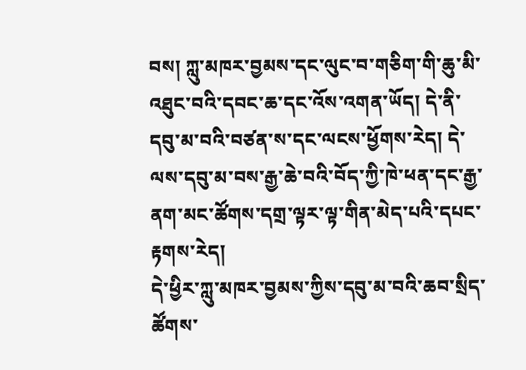བས། ཀླུ་མཁར་བྱམས་དང་ལུང་བ་གཅིག་གི་ཆུ་མི་འཐུང་བའི་དབང་ཆ་དང་འོས་འགན་ཡོད། དེ་ནི་དབུ་མ་བའི་བཙན་ས་དང་ལངས་ཕྱོགས་རེད། དེ་ལས་དབུ་མ་བས་རྒྱ་ཆེ་བའི་བོད་ཀྱི་ཁེ་ཕན་དང་རྒྱ་ནག་མང་ཚོགས་དགྲ་ལྟར་ལྟ་གིན་མེད་པའི་དཔང་རྟགས་རེད།
དེ་ཕྱིར་ཀླུ་མཁར་བྱམས་ཀྱིས་དབུ་མ་བའི་ཆབ་སྲིད་ཚོགས་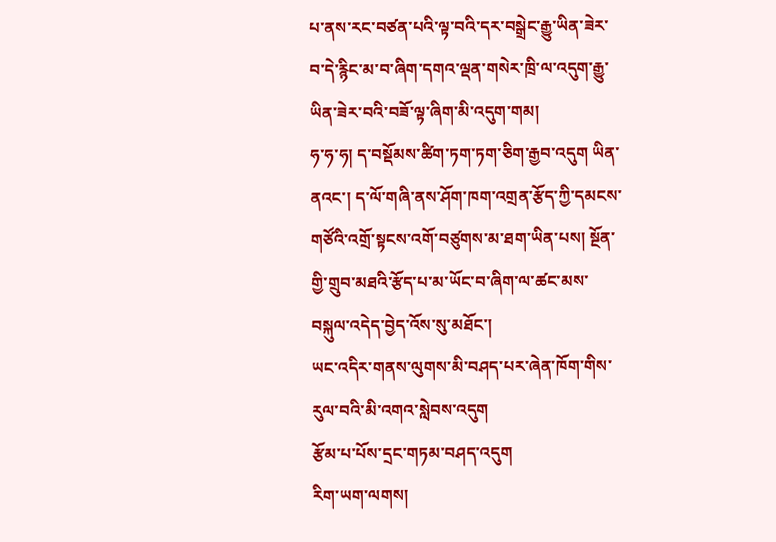པ་ནས་རང་བཙན་པའི་ལྟ་བའི་དར་བསྒྲེང་རྒྱུ་ཡིན་ཟེར་བ་དེ་རྙིང་མ་བ་ཞིག་དགའ་ལྡན་གསེར་ཁྲི་ལ་འདུག་རྒྱུ་ཡིན་ཟེར་བའི་བཟོ་ལྟ་ཞིག་མི་འདུག་གམ།
ཧ་ཧ་ཧ། ད་བསྡོམས་ཚིག་ཏག་ཏག་ཅིག་རྒྱབ་འདུག ཡིན་ནའང་། ད་ལོ་གཞི་ནས་ཤོག་ཁག་འགྲན་རྩོད་ཀྱི་དམངས་གཙོའི་འགྲོ་སྟངས་འགོ་བཙུགས་མ་ཐག་ཡིན་པས། སྔོན་གྱི་གྲུབ་མཐའི་རྩོད་པ་མ་ཡོང་བ་ཞིག་ལ་ཚང་མས་བསྐུལ་འདེད་བྱེད་འོས་སུ་མཐོང་།
ཡང་འདིར་གནས་ལུགས་མི་བཤད་པར་ཞེན་ཁོག་གིས་རུལ་བའི་མི་འགའ་སླེབས་འདུག
རྩོམ་པ་པོས་དྲང་གཏམ་བཤད་འདུག
རིག་ཡག་ལགས།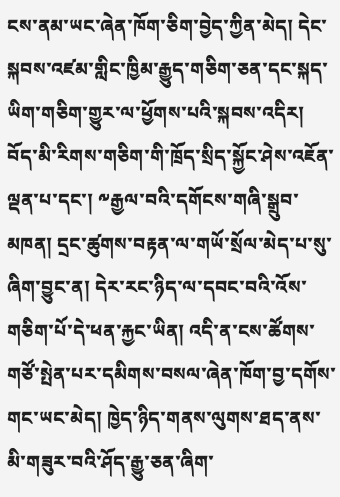ངས་ནམ་ཡང་ཞེན་ཁོག་ཅིག་བྱེད་ཀྱིན་མེད། དེང་སྐབས་འཛམ་གླིང་ཁྱིམ་རྒྱུད་གཅིག་ཅན་དང་སྐད་ཡིག་གཅིག་གྱུར་ལ་ཕྱོགས་པའི་སྐབས་འདིར། བོད་མི་རིགས་གཅིག་གི་ཁྲོད་སྲིད་སྐྱོང་ཤེས་འཇོན་ལྡན་པ་དང་། ༸རྒྱལ་བའི་དགོངས་གཞི་སྒྲུབ་མཁན། དྲང་ཚུགས་བརྟན་ལ་གཡོ་སྲོལ་མེད་པ་སུ་ཞིག་བྱུང་ན། དེར་རང་ཉིད་ལ་དབང་བའི་འོས་གཅིག་པོ་དེ་ཕན་རྐྱང་ཡིན། འདི་ན་ངས་ཚོགས་གཙོ་སྤེན་པར་དམིགས་བསལ་ཞེན་ཁོག་བྱ་དགོས་གང་ཡང་མེད། ཁྱེད་ཉིད་གནས་ལུགས་ཐད་ནས་མི་གཟུར་བའི་ཤོད་རྒྱུ་ཅན་ཞིག་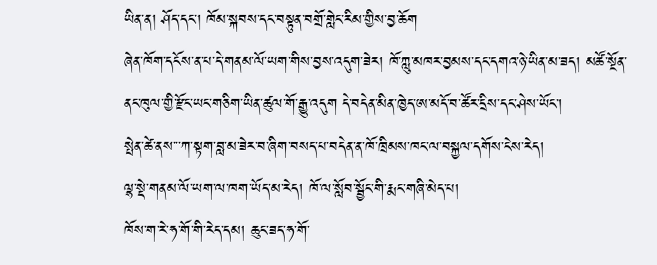ཡིན་ན། ཤོད་དང་། ཁོམ་སྐབས་དང་བསྟུན་བགྲོ་གླེང་རིམ་གྱིས་བྱ་ཆོག
ཞེན་ཁོག་དངོས་ན་པ་དེ་གནམ་ལོ་ཡག་གིས་བྱས་འདུག་ཟེར། ཁོ་ཀླུ་མཁར་བྱམས་དང་དགའ་ཉེ་ཡིན་མ་ཟད། མཚོ་སྔོན་ནང་ཁུལ་གྱི་རྫོང་ཡང་གཅིག་ཡིན་ཚུལ་གོ་རྒྱུ་འདུག དེ་བདེན་མིན་ཁྱེད་ཨ་མདོ་བ་ཚོར་དྲིས་དང་ཤེས་ཡོང་།
སྤེན་ཚེ་ནས་་་ཀ་སྟག་བླ་མ་ཟེར་བ་ཞིག་བསད་པ་བདེན་ན་ཁོ་ཁྲིམས་ཁང་ལ་བསྐྱལ་དགོས་ངེས་རེད།
ལྷ་སྡེ་གནམ་ལོ་ཡག་ལ་ཁག་ཡོད་མ་རེད། ཁོ་ལ་སློབ་སྦྱོང་གི་རྨང་གཞི་མེད་པ།
ཁོས་ག་རེ་ཧ་གོ་གི་རེད་དམ། ཆུང་ཟད་ཧ་གོ་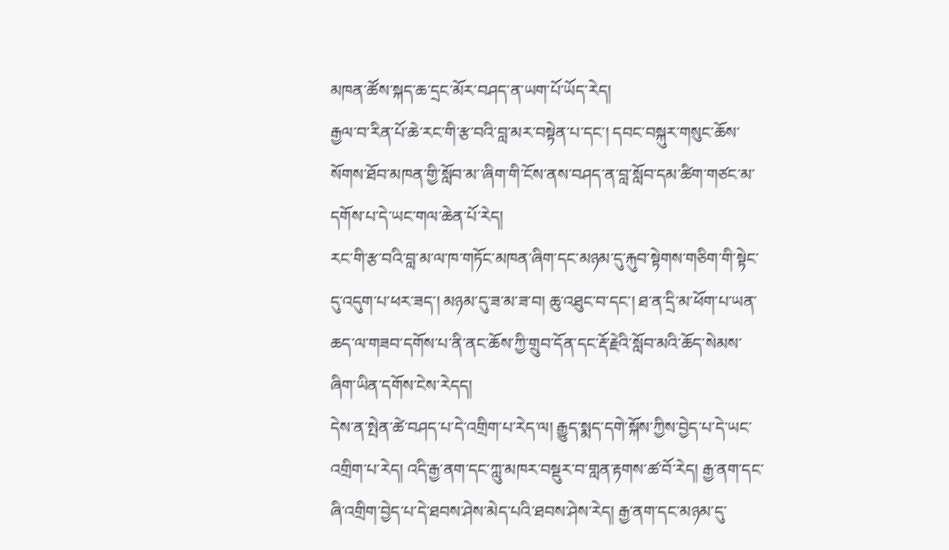མཁན་ཚོས་སྐད་ཆ་དྲང་མོར་བཤད་ན་ཡག་པོ་ཡོད་རེད།
རྒྱལ་བ་རིན་པོ་ཆེ་རང་གི་རྩ་བའི་བླ་མར་བསྟེན་པ་དང་། དབང་བསྐུར་གསུང་ཆོས་སོགས་ཐོབ་མཁན་གྱི་སློབ་མ་་ཞིག་གི་ངོས་ནས་བཤད་ན་བླ་སློབ་དམ་ཚིག་གཙང་མ་དགོས་པ་དེ་ཡང་གལ་ཆེན་པོ་རེད།
རང་གི་རྩ་བའི་བླ་མ་ལ་ཁ་གཏོང་མཁན་ཞིག་དང་མཉམ་དུ་རྐུབ་སྟེགས་གཅིག་གི་སྟེང་དུ་འདུག་པ་ཕར་ཟད་། མཉམ་དུ་ཟ་མ་ཟ་བ། ཆུ་འཐུང་བ་དང་། ཐ་ན་དྲི་མ་ཕོག་པ་ཡན་ཆད་ལ་གཟབ་དགོས་པ་ནི་ནང་ཆོས་ཀྱི་གྲུབ་དོན་དང་རྡོ་རྗེའི་སློབ་མའི་ཆོད་སེམས་ཞིག་ཡིན་དགོས་ངེས་རེདད།
དེས་ན་སྤེན་ཚེ་བཤད་པ་དེ་འགྲིག་པ་རེད་ལ། རྒྱུད་སྨད་དགེ་སྐོས་ཀྱིས་བྱེད་པ་དེ་ཡང་འགྲིག་པ་རེད། འདི་རྒྱ་ནག་དང་ཀླུ་མཁར་བསྡུར་བ་གླན་རྟགས་ཚ་བོ་རེད། རྒྱ་ནག་དང་ཞི་འགྲིག་བྱེད་པ་དེ་ཐབས་ཤེས་མེད་པའི་ཐབས་ཤེས་རེད། རྒྱ་ནག་དང་མཉམ་དུ་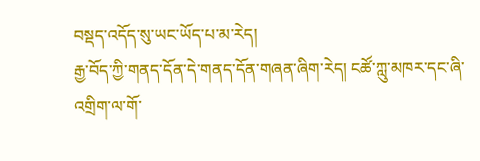བསྡད་འདོད་སུ་ཡང་ཡོད་པ་མ་རེད།
རྒྱ་བོད་ཀྱི་གནད་དོན་དེ་གནད་དོན་གཞན་ཞིག་རེད། ངཚོ་ཀླུ་མཁར་དང་ཞི་འགྲིག་ལ་གོ་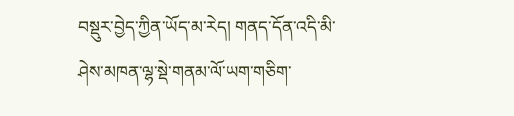བསྡུར་བྱེད་ཀྱིན་ཡོད་མ་རེད། གནད་དོན་འདི་མི་ཤེས་མཁན་ལྷ་སྡེ་གནམ་ལོ་ཡག་གཅིག་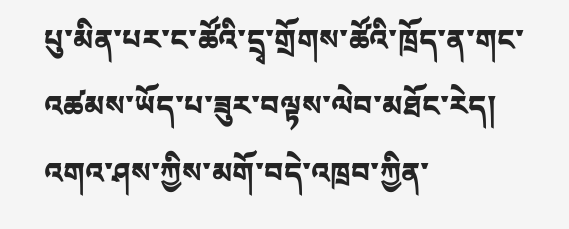པུ་མིན་པར་ང་ཚོའི་དྲྭ་གྲོགས་ཚོའི་ཁྲོད་ན་གང་འཚམས་ཡོད་པ་ཟུར་བལྟས་ལེབ་མཐོང་རེད།
འགའ་ཤས་ཀྱིས་མགོ་བདེ་འཁྲབ་ཀྱིན་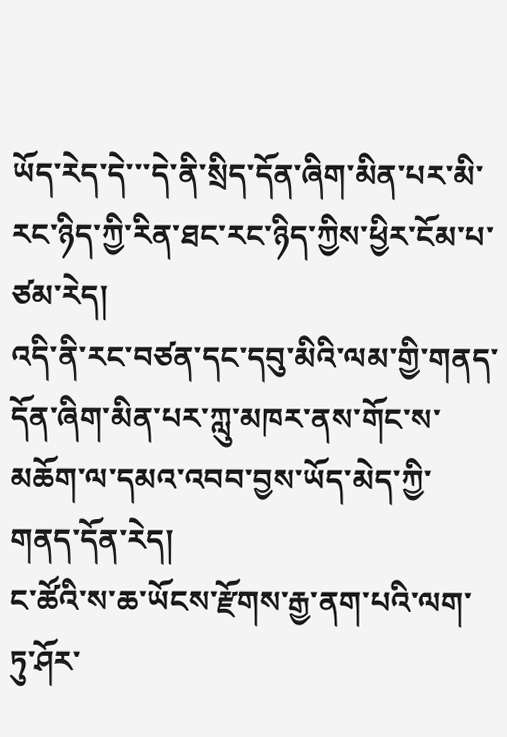ཡོད་རེད་དེ་་་དེ་ནི་སྲིད་དོན་ཞིག་མིན་པར་མི་རང་ཉིད་ཀྱི་རིན་ཐང་རང་ཉིད་ཀྱིས་ཕྱིར་ངོམ་པ་ཙམ་རེད།
འདི་ནི་རང་བཙན་དང་དབུ་མིའི་ལམ་གྱི་གནད་དོན་ཞིག་མིན་པར་ཀླུ་མཁར་ནས་གོང་ས་མཆོག་ལ་དམའ་འབབ་བྱས་ཡོད་མེད་ཀྱི་གནད་དོན་རེད།
ང་ཚོའི་ས་ཆ་ཡོངས་རྫོགས་རྒྱ་ནག་པའི་ལག་ཏུ་ཤོར་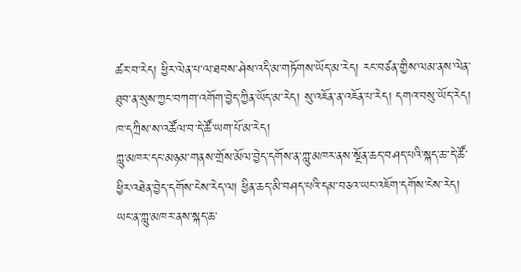ཚར་བ་རེད། ཕྱིར་ལེན་པ་ལ་ཐབས་ཤེས་འདི་མ་གཏོགས་ཡོད་མ་རེད། རང་བཙན་གྱིས་ལམ་ནས་ལེན་ཐུབ་ན་སུས་ཀྱང་བཀག་འགོག་བྱེད་ཀྱིན་ཡོད་མ་རེད། སུ་འཇོན་ན་འཇོན་པ་རེད། དགའ་བསུ་ཡོད་རེད། ཁ་དཀྲིས་ས་འཚོལ་བ་དེ་ཚོ་ཡག་པོ་མ་རེད།
ཀླུ་མཁར་དང་མཉམ་གནས་གྲོས་མོལ་བྱེད་དགོས་ན་ཀླུ་མཁར་ནས་སྔོན་ཆད་བཤད་པའི་སྐད་ཆ་་དེ་ཚོ་ཕྱིར་འཐེན་བྱེད་དགོས་ངེས་རེད་ལ། ཕྱིན་ཆད་མི་བཤད་པའི་དམ་བཅའ་ཡང་འཇོག་དགོས་ངེས་རེད།
ཡང་ན་ཀླུ་མཁར་ནས་སྐད་ཆ་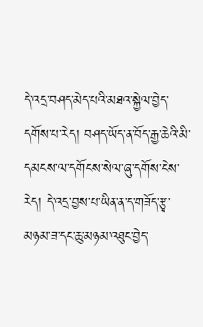དེ་འདྲ་བཤད་མེད་པའི་མཐའ་སྐྱེལ་བྱེད་དགོས་པ་རེད། བཤད་ཡོད་ན་བོད་རྒྱ་ཆེའི་མི་དམངས་ལ་དགོངས་སེལ་ཞུ་དགོས་ངེས་རེད། དེ་འདྲ་བྱས་པ་ཡིན་ན་ད་གཟོད་རྩྭ་མཉམ་ཟ་དང་ཆུ་མཉམ་འཐུང་བྱེད་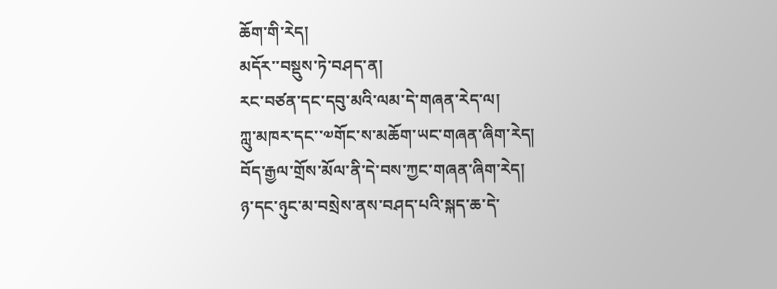ཆོག་གི་རེད།
མདོར་་བསྡུས་ཏེ་བཤད་ན།
རང་བཙན་དང་དབུ་མའི་ལམ་དེ་གཞན་རེད་ལ།
ཀླུ་མཁར་དང་་༧གོང་ས་མཆོག་ཡང་གཞན་ཞིག་རེད།
བོད་རྒྱལ་གྲོས་མོལ་ནི་དེ་བས་ཀྱང་གཞན་ཞིག་རེད།
ཉ་དང་ཉུང་མ་བསྲེས་ནས་བཤད་པའི་སྐད་ཆ་དེ་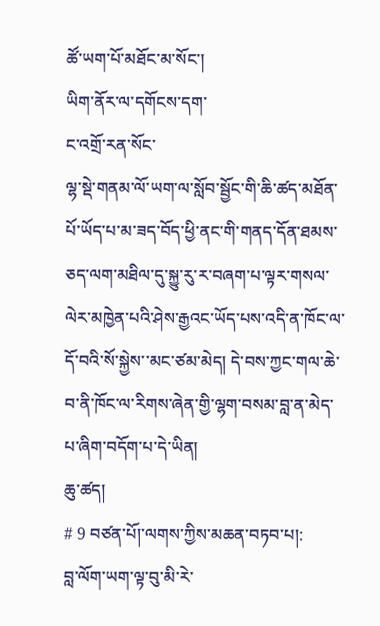ཚོ་ཡག་པོ་མཐོང་མ་སོང་།
ཡིག་ནོར་ལ་དགོངས་དག་
ང་འགྲོ་རན་སོང་
ལྷ་སྡེ་གནམ་ལོ་ཡག་ལ་སློབ་སྦྱོང་གི་ཆི་ཚད་མཐོན་པོ་ཡོད་པ་མ་ཟད་བོད་ཕྱི་ནང་གི་གནད་དོན་ཐམས་ཅད་ལག་མཐིལ་དུ་སྐྱུ་རུ་ར་བཞག་པ་ལྟར་གསལ་ལེར་མཁྱེན་པའི་ཤེས་རྒྱའང་ཡོད་པས་འདི་ན་ཁོང་ལ་དོ་བའི་སོ་སྐྱེས་་མང་ཙམ་མེད། དེ་བས་ཀྱང་གལ་ཆེ་བ་ནི་ཁོང་ལ་རིགས་ཞེན་གྱི་ལྷག་བསམ་བླ་ན་མེད་པ་ཞིག་བདོག་པ་དེ་ཡིན།
ཆུ་ཚད།
# 9 བཙན་པོ།་ལགས་ཀྱིས་མཆན་བཏབ་པ།:
བླ་ལོག་ཡག་ལྟ་བུ་མི་རེ་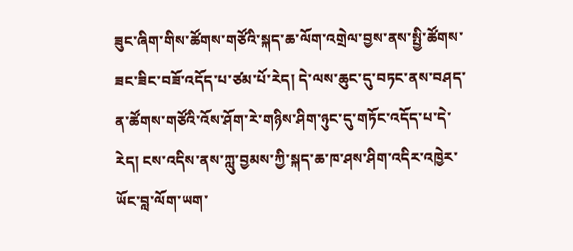ཟུང་ཞིག་གིས་ཚོགས་གཙོའི་སྐད་ཆ་ལོག་འགྲེལ་བྱས་ནས་སྤྱི་ཚོགས་ཟང་ཟིང་བཟོ་འདོད་པ་ཙམ་པོ་རེད། དེ་ལས་ཆུང་དུ་བཏང་ནས་བཤད་ན་ཚོགས་གཙོའི་འོས་ཤོག་རེ་གཉིས་ཤིག་ཉུང་དུ་གཏོང་འདོད་པ་དེ་རེད། ངས་འདིས་ནས་ཀླུ་བྱམས་ཀྱི་སྐད་ཆ་ཁ་ཤས་ཤིག་འདིར་འཁྱེར་ཡོང་བླ་ལོག་ཡག་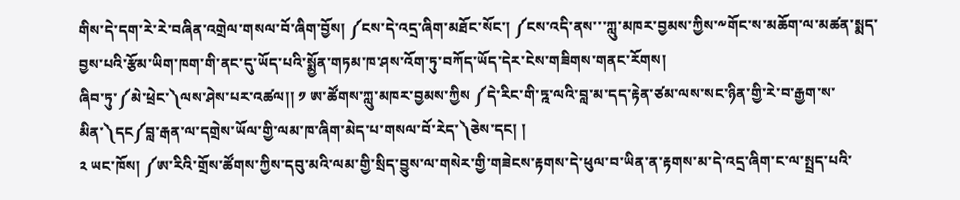གིས་དེ་དག་རེ་རེ་བཞིན་འགྲེལ་གསལ་བོ་ཞིག་བྱོས། ༼ངས་དེ་འདྲ་ཞིག་མཐོང་སོང་། ༼ངས་འདི་ནས་་་ཀླུ་མཁར་བྱམས་ཀྱིས་༸གོང་ས་མཆོག་ལ་མཚན་སྨད་བྱས་པའི་རྩོམ་ཡིག་ཁག་གི་ནང་དུ་ཡོད་པའི་སྨྱོན་གཏམ་ཁ་ཤས་འོག་ཏུ་བཀོད་ཡོད་དེར་ངེས་གཟིགས་གནང་རོགས།
ཞིབ་ཏུ་༼མེ་ཕྲེང་༽ལས་ཤེས་པར་འཚལ།། ༡ ཨ་ཚོགས་ཀླུ་མཁར་བྱམས་ཀྱིས ༼དེ་རིང་གི་ཏྰ་ལའི་བླ་མ་དད་རྟེན་ཙམ་ལས་སང་ཉིན་གྱི་རེ་བ་རྒྱག་ས་མིན་༽དང༼བླ་རྒན་ལ་དགྲེས་ཡོལ་གྱི་ལམ་ཁ་ཞིག་མེད་པ་གསལ་བོ་རེད་༽ཅེས་དང། །
༢ ཡང་ཁོས། ༼ཨ་རིའི་གྲོས་ཚོགས་ཀྱིས་དབུ་མའི་ལམ་གྱི་སྲིད་བྱུས་ལ་གསེར་གྱི་གཟེངས་རྟགས་དེ་ཕུལ་བ་ཡིན་ན་རྟགས་མ་དེ་འདྲ་ཞིག་ང་ལ་སྤྲད་པའི་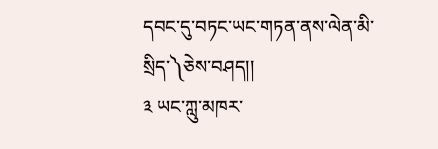དབང་དུ་བཏང་ཡང་གཏན་ནས་ལེན་མི་སྲིད་༽ཅེས་བཤད།།
༣ ཡང་ཀླུ་མཁར་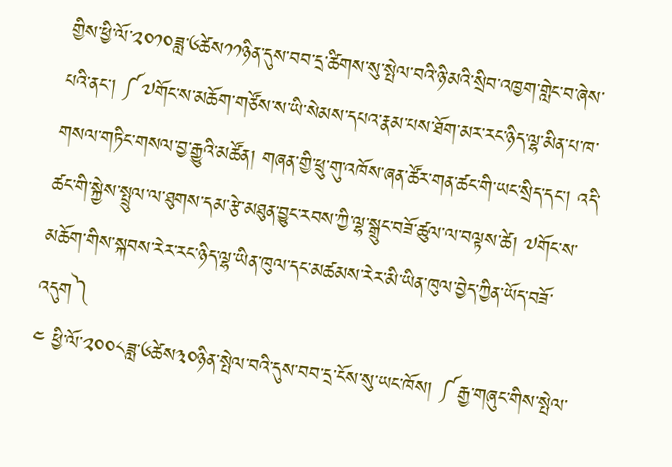གྱིས་ཕྱི་ལོ་༢༠༡༠ཟླ་༦ཚེས༡༡ཉིན་དུས་བབ་དྲ་ཚིགས་སུ་སྤེལ་བའི་ཉི་མའི་སྲིབ་འཁྱག་གླེང་བ་ཞེས་པའི་ནང། ༼༧གོང་ས་མཆོག་གཙོས་ས་ཡི་སེམས་དཔའ་རྣམ་པས་ཐོག་མར་རང་ཉིད་ལྷ་མིན་པ་ཁ་གསལ་གཏིང་གསལ་བྱ་རྒྱུའི་མཚོན། གཞན་གྱི་ཕྲུ་གུ་འཁོས་ཞན་ཚོར་གན་ཚང་གི་ཡང་སྲིད་དང། འདི་ཚང་གི་སྐྱེས་སྤྲུལ་ལ་ཐུགས་དམ་རྩེ་མཐུན་བྱུང་རབས་ཀྱི་ལྷ་སྒྲུང་བཟོ་ཚུལ་ལ་བལྟས་ཚེ། ༧གོང་ས་མཆོག་གིས་སྐབས་རེར་རང་ཉིད་ལྷ་ཡིན་ཁུལ་དང་མཚམས་རེར་མི་ཡིན་ཁུལ་བྱེད་ཀྱིན་ཡོད་བཟོ་འདུག༽
༤ ཕྱི་ལོ་༢༠༠༨ཟླ་༦ཚེས༣༠ཉིན་སྤེལ་བའི་དུས་བབ་དྲ་ངོས་སུ་ཡང་ཁོས། ༼རྒྱ་གཞུང་གིས་སྤེལ་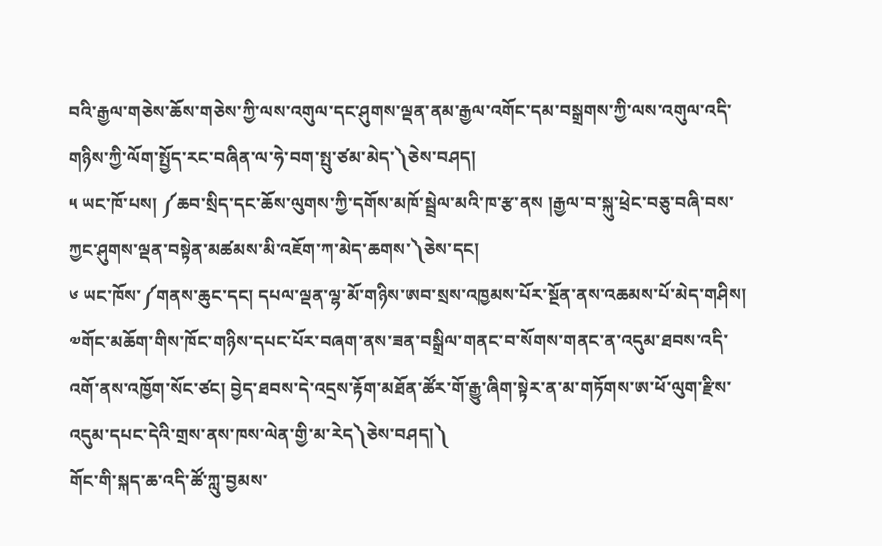བའི་རྒྱལ་གཅེས་ཆོས་གཅེས་ཀྱི་ལས་འགུལ་དང་ཤུགས་ལྡན་ནམ་རྒྱལ་འགོང་དམ་བསྒྲགས་ཀྱི་ལས་འགུལ་འདི་གཉིས་ཀྱི་ལོག་སྤྱོད་རང་བཞིན་ལ་ཧེ་བག་སྤུ་ཙམ་མེད་༽ཅེས་བཤད།
༥ ཡང་ཁོ་པས། ༼ཆབ་སྲིད་དང་ཆོས་ལུགས་ཀྱི་དགོས་མཁོ་སྦྲེལ་མའི་ཁ་རྩ་ནས །རྒྱལ་བ་སྐུ་ཕྲེང་བཅུ་བཞི་བས་ཀྱང་ཤུགས་ལྡན་བསྟེན་མཚམས་མི་འཇོག་ཀ་མེད་ཆགས་༽ཅེས་དང།
༦ ཡང་ཁོས་༼གནས་ཆུང་དང། དཔལ་ལྡན་ལྷ་མོ་གཉིས་ཨབ་སྲས་འཁྱམས་པོར་སྔོན་ནས་འཆམས་པོ་མེད་གཤིས། ༧གོང་མཆོག་གིས་ཁོང་གཉིས་དཔང་པོར་བཞག་ནས་ཟན་བསྒྲིལ་གནང་བ་སོགས་གནང་ན་འདུམ་ཐབས་འདི་འགོ་ནས་འཁྱོག་སོང་ཙང། བྱེད་ཐབས་དེ་འདྲས་རྟོག་མཐོན་ཚོར་གོ་རྒྱུ་ཞིག་སྟེར་ན་མ་གཏོགས་ཨ་ཕོ་ལུག་རྫིས་འདུམ་དཔང་དེའི་གྲས་ནས་ཁས་ལེན་གྱི་མ་རེད༽ཅེས་བཤད།༽
གོང་གི་སྐད་ཆ་འདི་ཚོ་ཀླུ་བྱམས་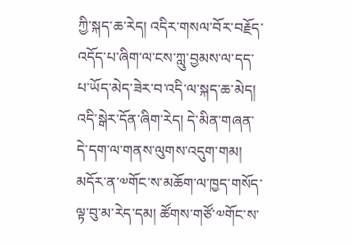ཀྱི་སྐད་ཆ་རེད། འདིར་གསལ་བོར་བརྗོད་འདོད་པ་ཞིག་ལ་ངས་ཀླུ་བྱམས་ལ་དད་པ་ཡོད་མེད་ཟེར་བ་འདི་ལ་སྐད་ཆ་མེད། འདི་སྒེར་དོན་ཞིག་རེད། དེ་མིན་གཞན་དེ་དག་ལ་གནས་ལུགས་འདུག་གམ། མདོར་ན་༧གོང་ས་མཆོག་ལ་ཁྱད་གསོད་ལྟ་བུ་མ་རེད་དམ། ཚོགས་གཙོ་༧གོང་ས་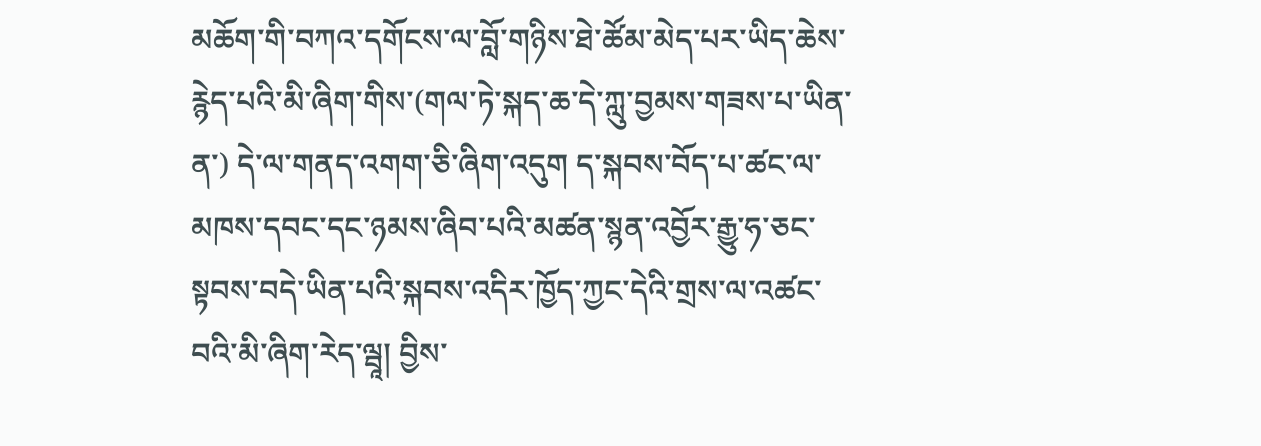མཆོག་གི་བཀའ་དགོངས་ལ་བློ་གཉིས་ཐེ་ཚོམ་མེད་པར་ཡིད་ཆེས་རྙེད་པའི་མི་ཞིག་གིས་(གལ་ཏེ་སྐད་ཆ་དེ་ཀླུ་བྱམས་གཟས་པ་ཡིན་ན་) དེ་ལ་གནད་འགག་ཅི་ཞིག་འདུག ད་སྐབས་བོད་པ་ཚང་ལ་མཁས་དབང་དང་ཉམས་ཞིབ་པའི་མཚན་སྙན་འབྱོར་རྒྱུ་ཧ་ཅང་སྟབས་བདེ་ཡིན་པའི་སྐབས་འདིར་ཁྱོད་ཀྱང་དེའི་གྲས་ལ་འཚང་བའི་མི་ཞིག་རེད་ལྦཱ། བྱིས་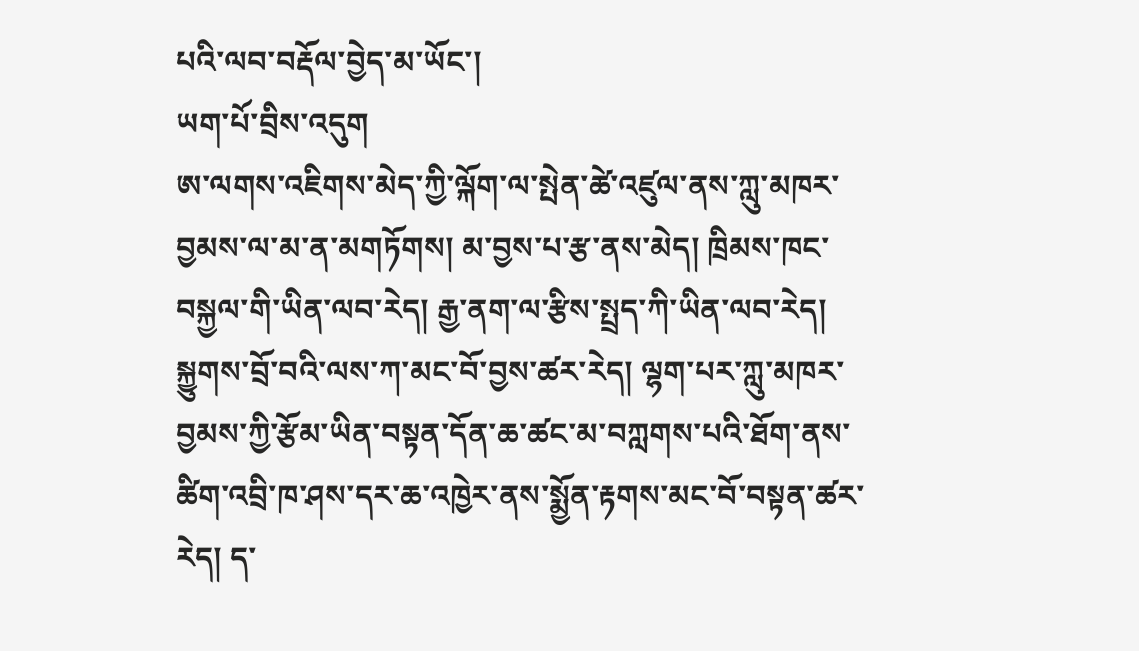པའི་ལབ་བརྡོལ་བྱེད་མ་ཡོང་།
ཡག་པོ་བྲིས་འདུག
ཨ་ལགས་འཇིགས་མེད་ཀྱི་ལྐོག་ལ་སྤེན་ཚེ་འཛུལ་ནས་ཀླུ་མཁར་བྱམས་ལ་མ་ན་མགཏོགས། མ་བྱས་པ་རྩ་ནས་མེད། ཁྲིམས་ཁང་བསྐྱལ་གི་ཡིན་ལབ་རེད། རྒྱ་ནག་ལ་རྩིས་སྤྲད་ཀི་ཡིན་ལབ་རེད། སྐྱུགས་བྲོ་བའི་ལས་ཀ་མང་བོ་བྱས་ཚར་རེད། ལྷག་པར་ཀླུ་མཁར་བྱམས་ཀྱི་རྩོམ་ཡིན་བསྟན་དོན་ཆ་ཚང་མ་བཀླགས་པའི་ཐོག་ནས་ཚིག་འབྲི་ཁ་ཤས་དར་ཆ་འཁྱེར་ནས་སྨྱོན་རྟགས་མང་བོ་བསྟན་ཚར་རེད། ད་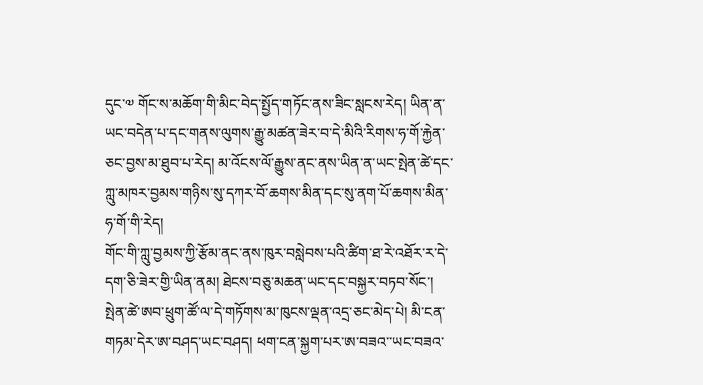དུང་༧ གོང་ས་མཆོག་གི་མིང་བེད་སྤྱོད་གཏོང་ནས་ཟིང་སླངས་རེད། ཡིན་ན་ཡང་བདེན་པ་དང་གནས་ལུགས་རྒྱུ་མཚན་ཟེར་བ་དེ་མིའི་རིགས་ཧ་གོ་རྐྱེན་ཅང་བྱས་མ་ཐུབ་པ་རེད། མ་འོངས་ལོ་རྒྱུས་ནང་ནས་ཡིན་ན་ཡང་སྤེན་ཚེ་དང་ཀླུ་མཁར་བྱམས་གཉིས་སུ་དཀར་བོ་ཆགས་མིན་དང་སུ་ནག་པོ་ཆགས་མིན་ཧ་གོ་གི་རེད།
གོང་གི་ཀླུ་བྱམས་ཀྱི་རྩོམ་ནང་ནས་ཁུར་བསླེབས་པའི་ཚིག་ཐ་རེ་འཐོར་ར་དེ་དག་ཅི་ཟེར་གྱི་ཡིན་ནམ། ཐེངས་བཅུ་མཆན་ཡང་དང་བསྐྱར་བཏབ་སོང་། སྤེན་ཚེ་ཨབ་ཕྲུག་ཚོ་ལ་དེ་གཏོགས་མ་ཁུངས་ལྡན་འདྲ་ཅང་མེད་པེ། མི་ངན་གཏམ་དེར་ཨ་བཤད་ཡང་བཤད། ཕག་ངན་སྐྱག་པར་ཨ་བཟའ་་ཡང་བཟའ་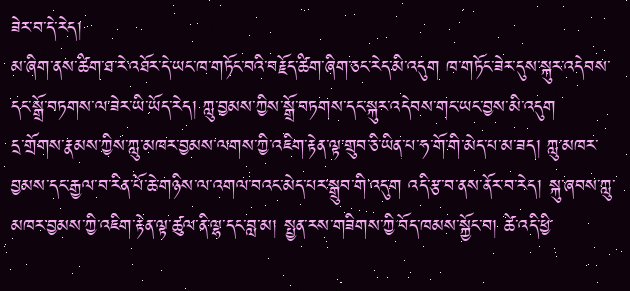ཟེར་བ་དེ་རེད།
མ་ཞིག་ནས་ཚིག་ཐ་རེ་འཐོར་དེ་ཡང་ཁ་གཏོང་བའི་བརྗོད་ཚིག་ཞིག་ཅང་རེད་མི་འདུག ཁ་གཏོང་ཟེར་དུས་སྐུར་འདེབས་དང་སྒྲོ་བཏགས་ལ་ཟེར་ཡི་ཡོད་རེད། ཀླུ་བྱམས་ཀྱིས་སྒྲོ་བཏགས་དང་སྐུར་འདེབས་གང་ཡང་བྱས་མི་འདུག
དྲ་གྲོགས་རྣམས་ཀྱིས་ཀླུ་མཁར་བྱམས་ལགས་ཀྱི་འཇིག་རྟེན་ལྟ་གྲུབ་ཅི་ཡིན་པ་ཧ་གོ་གི་མེད་པ་མ་ཟད། ཀླུ་མཁར་བྱམས་དང་རྒྱལ་བ་རིན་པོ་ཆེ་གཉིས་ལ་འགལ་བའང་མེད་པར་སྒྲུབ་གི་འདུག འདི་རྩ་བ་ནས་ནོར་བ་རེད། སྐུ་ཞབས་ཀླུ་མཁར་བྱམས་ཀྱི་འཇིག་རྟེན་ལྟ་ཚུལ་ནི་ལྷ་དང་བླ་མ། སྤྱན་རས་གཟིགས་ཀྱི་བོད་ཁམས་སྐྱོང་བ། ཚེ་འདི་ཕྱི་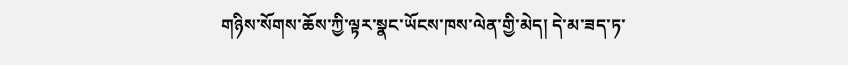གཉིས་སོགས་ཆོས་ཀྱི་ལྟར་སྣང་ཡོངས་ཁས་ལེན་གྱི་མེད། དེ་མ་ཟད་ཏ་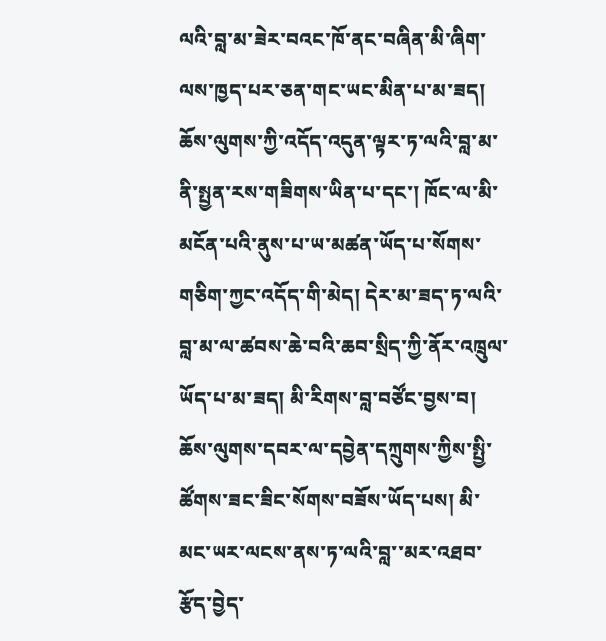ལའི་བླ་མ་ཟེར་བའང་ཁོ་ནང་བཞིན་མི་ཞིག་ལས་ཁྱད་པར་ཅན་གང་ཡང་མིན་པ་མ་ཟད། ཆོས་ལུགས་ཀྱི་འདོད་འདུན་ལྟར་ཏ་ལའི་བླ་མ་ནི་སྤྱན་རས་གཟིགས་ཡིན་པ་དང་། ཁོང་ལ་མི་མངོན་པའི་ནུས་པ་ཡ་མཚན་ཡོད་པ་སོགས་གཅིག་ཀྱང་འདོད་གི་མེད། དེར་མ་ཟད་ཏ་ལའི་བླ་མ་ལ་ཚབས་ཆེ་བའི་ཆབ་སྲིད་ཀྱི་ནོར་འཁྲུལ་ཡོད་པ་མ་ཟད། མི་རིགས་བླ་བཙོང་བྱས་བ། ཆོས་ལུགས་དབར་ལ་དབྱེན་དཀྲུགས་ཀྱིས་སྤྱི་ཚོགས་ཟང་ཟིང་སོགས་བཟོས་ཡོད་པས། མི་མང་ཡར་ལངས་ནས་ཏ་ལའི་བླ་་མར་འཐབ་རྩོད་བྱེད་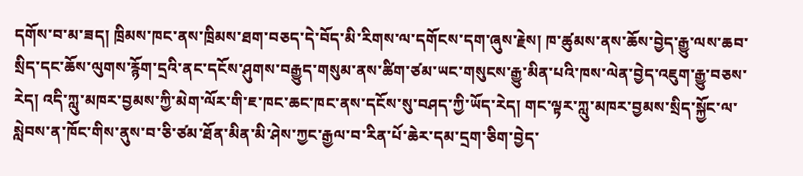དགོས་བ་མ་ཟད། ཁྲིམས་ཁང་ནས་ཁྲིམས་ཐག་བཅད་དེ་བོད་མི་རིགས་ལ་དགོངས་དག་ཞུས་རྗེས། ཁ་ཚུམས་ནས་ཆོས་བྱེད་རྒྱུ་ལས་ཆབ་སྲིད་དང་ཆོས་ལུགས་རྙོག་དྲའི་ནང་དངོས་ཤུགས་བརྒྱུད་གསུམ་ནས་ཚིག་ཙམ་ཡང་གསུངས་རྒྱུ་མིན་པའི་ཁས་ལེན་བྱེད་འཇུག་རྒྱུ་བཅས་རེད། འདི་ཀླུ་མཁར་བྱམས་ཀྱི་མེག་ལོར་གི་ཇ་ཁང་ཆང་ཁང་ནས་དངོས་སུ་བཤད་ཀྱི་ཡོད་རེད། གང་ལྟར་ཀླུ་མཁར་བྱམས་སྲིད་སྐྱོང་ལ་སླེབས་ན་ཁོང་གིས་ནུས་བ་ཅི་ཙམ་ཐོན་མིན་མི་ཤེས་ཀྱང་རྒྱལ་བ་རིན་པོ་ཆེར་དམ་དྲག་ཅིག་བྱེད་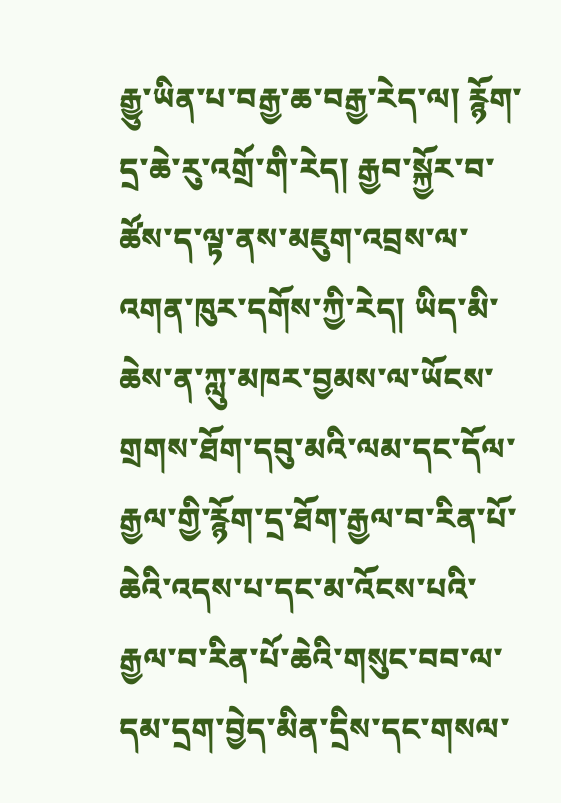རྒྱུ་ཡིན་པ་བརྒྱ་ཆ་བརྒྱ་རེད་ལ། རྙོག་དྲ་ཆེ་རུ་འགྲོ་གི་རེད། རྒྱབ་སྐྱོར་བ་ཚོས་ད་ལྟ་ནས་མཇུག་འབྲས་ལ་འགན་ཁུར་དགོས་ཀྱི་རེད། ཡིད་མི་ཆེས་ན་ཀླུ་མཁར་བྱམས་ལ་ཡོངས་གྲགས་ཐོག་དབུ་མའི་ལམ་དང་དོལ་རྒྱལ་གྱི་རྙོག་དྲ་ཐོག་རྒྱལ་བ་རིན་པོ་ཆེའི་འདས་པ་དང་མ་འོངས་པའི་རྒྱལ་བ་རིན་པོ་ཆེའི་གསུང་བབ་ལ་དམ་དྲག་བྱེད་མིན་དྲིས་དང་གསལ་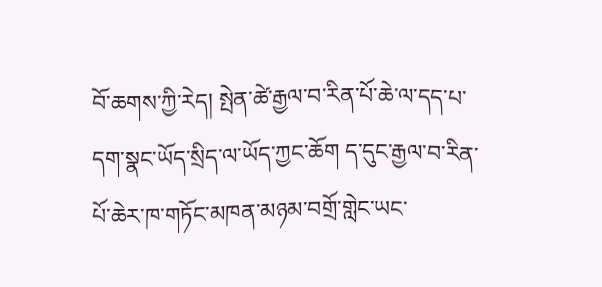བོ་ཆགས་ཀྱི་རེད། སྤེན་ཚེ་རྒྱལ་བ་རིན་པོ་ཆེ་ལ་དད་པ་དག་སྣང་ཡོད་སྲིད་ལ་ཡོད་ཀྱང་ཆོག ད་དུང་རྒྱལ་བ་རིན་པོ་ཆེར་ཁ་གཏོང་མཁན་མཉམ་བགྲོ་གླེང་ཡང་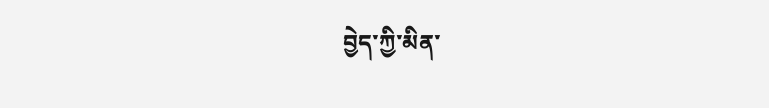བྱེད་ཀྱི་མིན་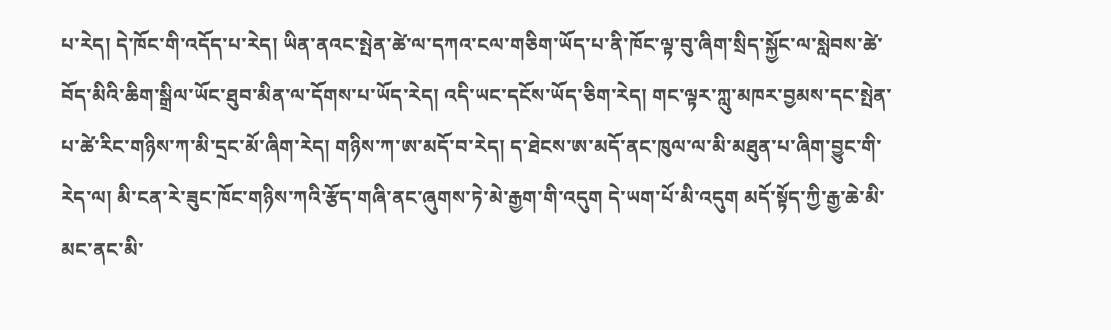པ་རེད། དེ་ཁོང་གི་འདོད་པ་རེད། ཡིན་ནའང་སྤེན་ཚེ་ལ་དཀའ་ངལ་གཅིག་ཡོད་པ་ནི་ཁོང་ལྟ་བུ་ཞིག་སྲིད་སྐྱོང་ལ་སླེབས་ཚེ་བོད་མིའི་ཆིག་སྒྲིལ་ཡོང་ཐུབ་མིན་ལ་དོགས་པ་ཡོད་རེད། འདི་ཡང་དངོས་ཡོད་ཅིག་རེད། གང་ལྟར་ཀླུ་མཁར་བྱམས་དང་སྤེན་པ་ཚེ་རིང་གཉིས་ཀ་མི་དྲང་མོ་ཞིག་རེད། གཉིས་ཀ་ཨ་མདོ་བ་རེད། ད་ཐེངས་ཨ་མདོ་ནང་ཁུལ་ལ་མི་མཐུན་པ་ཞིག་བྱུང་གི་རེད་ལ། མི་ངན་རེ་ཟུང་ཁོང་གཉིས་ཀའི་རྩོད་གཞི་ནང་ཞུགས་ཏེ་མེ་རྒྱག་གི་འདུག དེ་ཡག་པོ་མི་འདུག མདོ་སྟོད་ཀྱི་རྒྱ་ཆེ་མི་མང་ནང་མི་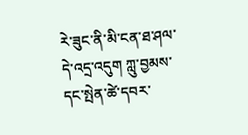རེ་ཟུང་ནི་མི་ངན་ཐ་ཤལ་དེ་འདྲ་འདུག ཀླུ་བྱམས་དང་སྤེན་ཚེ་དབར་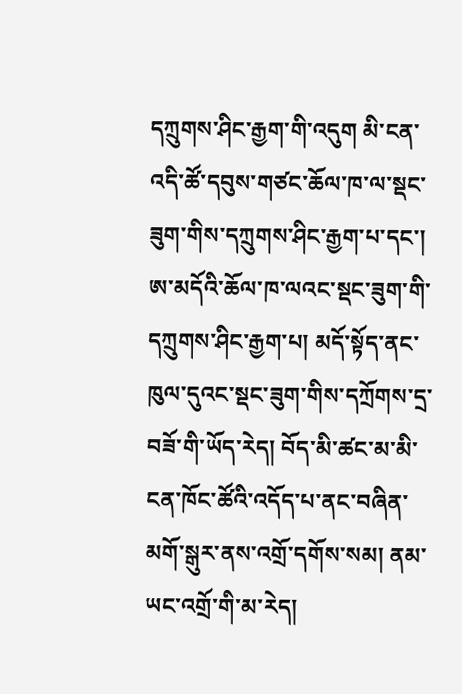དཀྲུགས་ཤིང་རྒྱག་གི་འདུག མི་ངན་འདི་ཚོ་དབུས་གཙང་ཆོལ་ཁ་ལ་སྡང་ཟུག་གིས་དཀྲུགས་ཤིང་རྒྱག་པ་དང་། ཨ་མདོའི་ཆོལ་ཁ་ལའང་སྡང་ཟུག་གི་དཀྲུགས་ཤིང་རྒྱག་པ། མདོ་སྟོད་ནང་ཁུལ་དུའང་སྡང་ཟུག་གིས་དཀྲོགས་དྲ་བཟོ་གི་ཡོད་རེད། བོད་མི་ཚང་མ་མི་ངན་ཁོང་ཚོའི་འདོད་པ་ནང་བཞིན་མགོ་སྒུར་ནས་འགྲོ་དགོས་སམ། ནམ་ཡང་འགྲོ་གི་མ་རེད།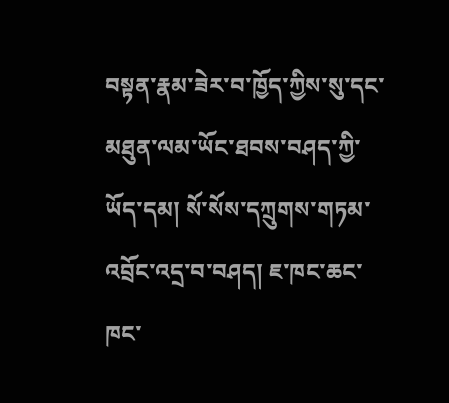བསྟན་རྣམ་ཟེར་བ་ཁྱོད་ཀྱིས་སུ་དང་མཐུན་ལམ་ཡོང་ཐབས་བཤད་ཀྱི་ཡོད་དམ། སོ་སོས་དཀྲུགས་གཏམ་འབྲོང་འདྲ་བ་བཤད། ཇ་ཁང་ཆང་ཁང་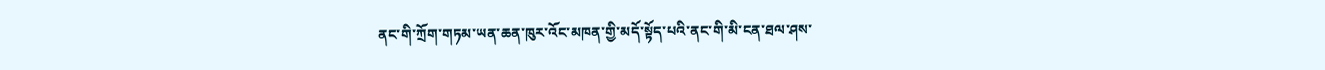ནང་གི་ཀྲོག་གཏམ་ཡན་ཆན་ཁུར་འོང་མཁན་གྱི་མདོ་སྟོད་པའི་ནང་གི་མི་ངན་ཐལ་ཤས་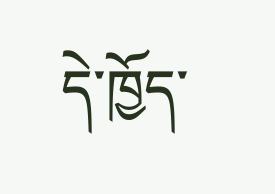དེ་ཁྱོད་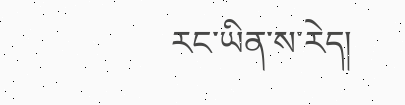རང་ཡིན་ས་རེད།